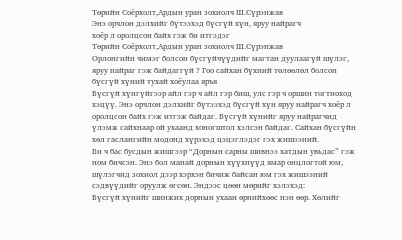Төрийн Соёрхолт,Ардын уран зохиолч Ш.Сүрэнжав
Энэ орчлон дэлхийг бүтээхэд бүсгүй хүн, яруу найрагч
хоёр л оролцсон байх гэж би итгэдэг
Төрийн Соёрхолт,Ардын уран зохиолч Ш.Сүрэнжав
Орлонгийн чимэг болсон бүсгүйчүүдийг магтан дуулаагүй шүлэг, яруу найраг гэж байдаггүй ? Гоо сайхан бүхний төлөөлөл болсон бүсгүй хүний тухай хоёулаа яръя
Бүсгүй хүнгүйгээр айл гэр ч айл гэр биш, улс гэр ч оршин тогтноход хэцүү. Энэ орчлон дэлхийг бүтээхэд бүсгүй хүн яруу найрагч хоёр л оролцсон байх гэж итгэж байдаг. Бүсгүй хүнийг яруу найрагчид үлэмж сайхнаар ой ухаанд хоногштол хэлсэн байдаг. Сайхан бүсгүйн хөл гаслангийн модонд хүрэхэд цэцэглэдэг гэх жишээний.
Би ч бас бусдын жишгээр “Дорнын сарны шивнээ хатдын увьдас” гэж ном бичсэн. Энэ бол манай дорнын хүүхнүүд ямар онцлогтой юм, шүлэгчид зохиол дээр хэрхэн бичиж байсан юм гэх жишээний сэдвүүдийг оруулж өгсөн. Эндээс цөөн мөрийг хэлэхэд:
Бүсгүй хүнийг шинжих дорнын ухаан өрнийхөөс нэн өөр. Хөлийг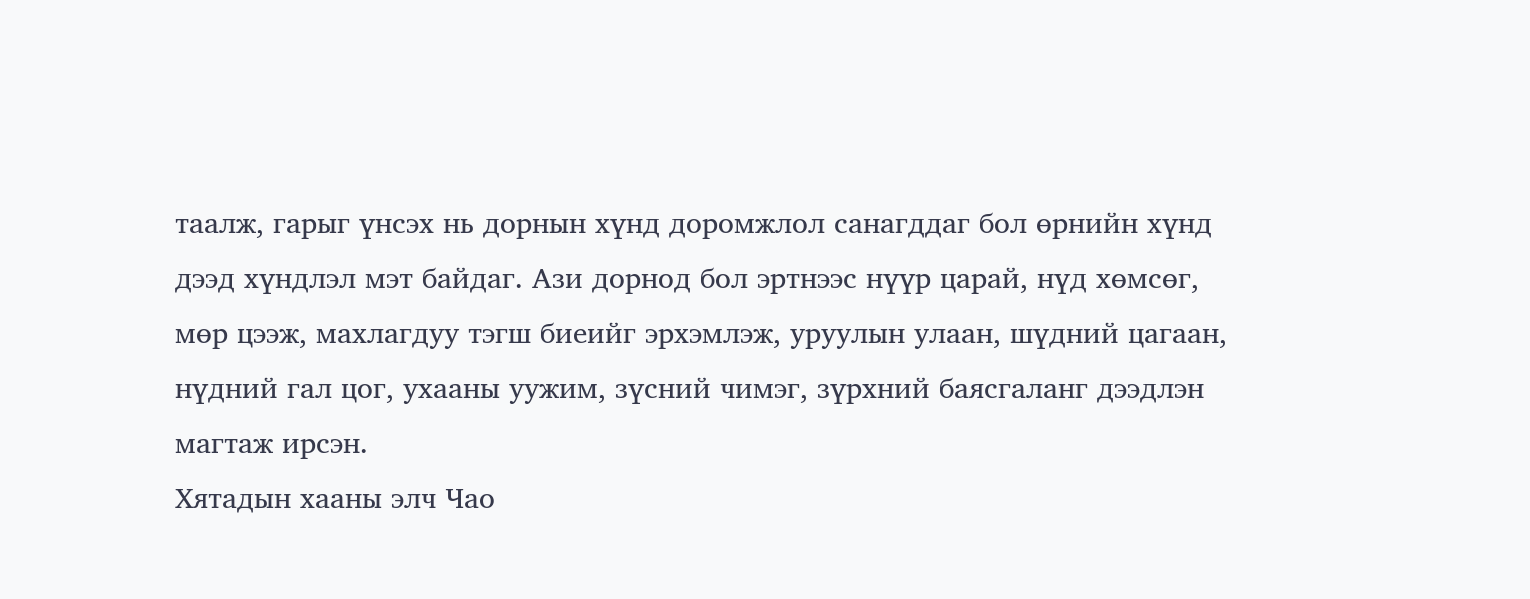таалж, гарыг үнсэх нь дорнын хүнд доромжлол санагддаг бол өрнийн хүнд дээд хүндлэл мэт байдаг. Ази дорнод бол эртнээс нүүр царай, нүд хөмсөг, мөр цээж, махлагдуу тэгш биеийг эрхэмлэж, уруулын улаан, шүдний цагаан, нүдний гал цог, ухааны уужим, зүсний чимэг, зүрхний баясгаланг дээдлэн магтаж ирсэн.
Хятадын хааны элч Чао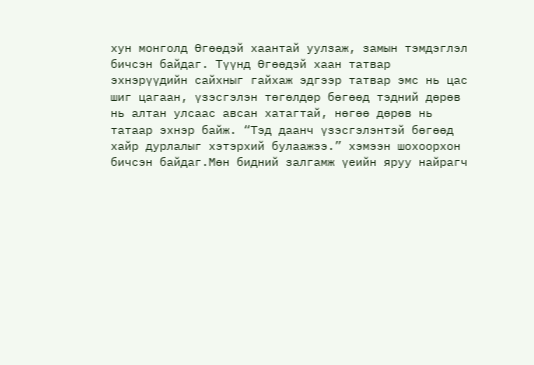хун монголд Өгөөдэй хаантай уулзаж, замын тэмдэглэл бичсэн байдаг. Түүнд Өгөөдэй хаан татвар эхнэрүүдийн сайхныг гайхаж эдгээр татвар эмс нь цас шиг цагаан, үзэсгэлэн төгөлдөр бөгөөд тэдний дөрөв нь алтан улсаас авсан хатагтай, нөгөө дөрөв нь татаар эхнэр байж. “Тэд даанч үзэсгэлэнтэй бөгөөд хайр дурлалыг хэтэрхий булаажээ.” хэмээн шохоорхон бичсэн байдаг.Мөн бидний залгамж үеийн яруу найрагч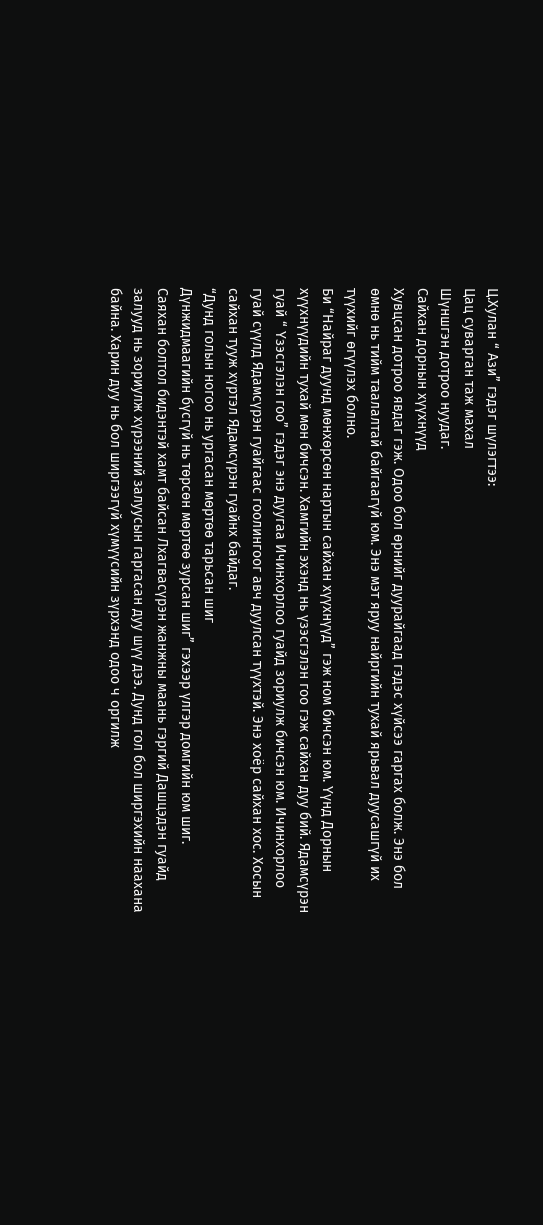Ц.Хулан “ Ази” гэдэг шүлэгтээ:
Цац суварган таж махал
Шүншгэн дотроо нуудаг.
Сайхан дорнын хүүхнүүд
Хувцсан дотроо явдаг гэж. Одоо бол өрнийг дуурайгаад гэдэс хүйсээ гаргах болж. Энэ бол өмнө нь тийм таалалтай байгаагүй юм. Энэ мэт яруу найргийн тухай ярьвал дуусашгүй их түүхийг өгүүлэх болно.
Би “Найраг дуунд мөнхөрсөн нартын сайхан хүүхнүүд” гэж ном бичсэн юм. Үүнд Дорнын хүүхнүүдийн тухай мөн бичсэн. Хамгийн эхэнд нь үзэсгэлэн гоо гэж сайхан дуу бий. Ядамсүрэн гуай “ Үзэсгэлэн гоо” гэдэг энэ дуугаа Ичинхорлоо гуайд зориулж бичсэн юм. Ичинхорлоо гуай сүүлд Ядамсүрэн гуайгаас гоолингоог авч дуулсан түүхтэй. Энэ хоёр сайхан хос. Хосын сайхан тууж хүртэл Ядамсүрэн гуайнх байдаг.
“Дунд голын ногоо нь ургасан мөртөө тарьсан шиг
Дүнжидмаагийн бүсгүй нь төрсөн мөртөө зурсан шиг” гэхээр үлгэр домгийн юм шиг.
Саяхан болтол бидэнтэй хамт байсан Лхагвасүрэн жанжны маань гэргий Дашцэдэн гуайд залууд нь зориулж хүрээний залуусын гаргасан дуу шүү дээ. Дунд гол бол ширгэхийн наахана байна. Харин дуу нь бол ширгээгүй хүмүүсийн зүрхэнд одоо ч оргилж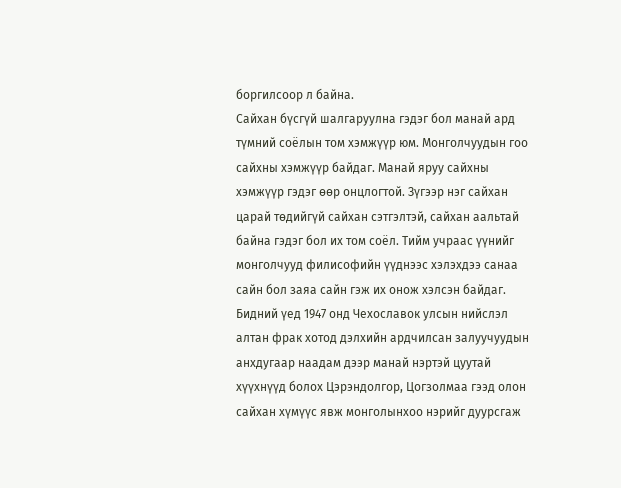боргилсоор л байна.
Сайхан бүсгүй шалгаруулна гэдэг бол манай ард түмний соёлын том хэмжүүр юм. Монголчуудын гоо сайхны хэмжүүр байдаг. Манай яруу сайхны хэмжүүр гэдэг өөр онцлогтой. Зүгээр нэг сайхан царай төдийгүй сайхан сэтгэлтэй, сайхан аальтай байна гэдэг бол их том соёл. Тийм учраас үүнийг монголчууд филисофийн үүднээс хэлэхдээ санаа сайн бол заяа сайн гэж их онож хэлсэн байдаг.
Бидний үед 1947 онд Чехославок улсын нийслэл алтан фрак хотод дэлхийн ардчилсан залуучуудын анхдугаар наадам дээр манай нэртэй цуутай хүүхнүүд болох Цэрэндолгор, Цогзолмаа гээд олон сайхан хүмүүс явж монголынхоо нэрийг дуурсгаж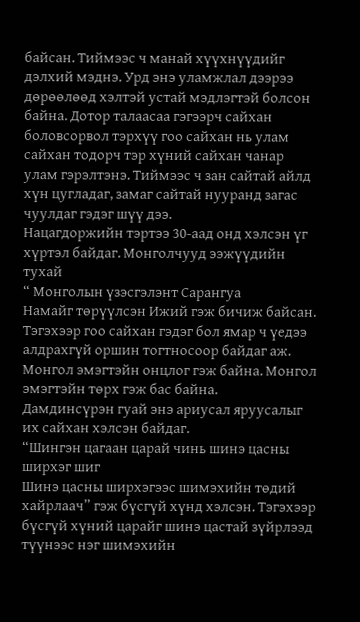байсан. Тиймээс ч манай хүүхнүүдийг дэлхий мэднэ. Урд энэ уламжлал дээрээ дөрөөлөөд хэлтэй устай мэдлэгтэй болсон байна. Дотор талаасаа гэгээрч сайхан боловсорвол тэрхүү гоо сайхан нь улам сайхан тодорч тэр хүний сайхан чанар улам гэрэлтэнэ. Тиймээс ч зан сайтай айлд хүн цугладаг, замаг сайтай нууранд загас чуулдаг гэдэг шүү дээ.
Нацагдоржийн тэртээ 30-аад онд хэлсэн үг хүртэл байдаг. Монголчууд ээжүүдийн тухай
“ Монголын үзэсгэлэнт Сарангуа
Намайг төрүүлсэн Ижий гэж бичиж байсан. Тэгэхээр гоо сайхан гэдэг бол ямар ч үедээ алдрахгүй оршин тогтносоор байдаг аж.
Монгол эмэгтэйн онцлог гэж байна. Монгол эмэгтэйн төрх гэж бас байна.
Дамдинсүрэн гуай энэ ариусал яруусалыг их сайхан хэлсэн байдаг.
“Шингэн цагаан царай чинь шинэ цасны ширхэг шиг
Шинэ цасны ширхэгээс шимэхийн төдий хайрлаач” гэж бүсгүй хүнд хэлсэн. Тэгэхээр бүсгүй хүний царайг шинэ цастай зүйрлээд түүнээс нэг шимэхийн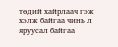төдий хайрлаач гэж хэлж байгаа чинь л яруусал байгаа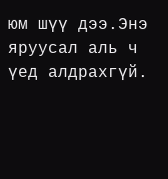юм шүү дээ.Энэ яруусал аль ч үед алдрахгүй.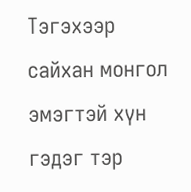Тэгэхээр сайхан монгол эмэгтэй хүн гэдэг тэр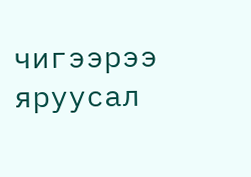чигээрээ яруусал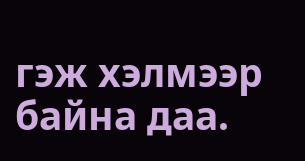гэж хэлмээр байна даа.